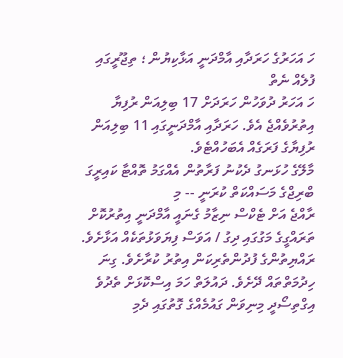ހަ އަހަރުގެ ހަރަދާއި އާމްދަނީ އަޅާކިޔުން ؛ ތިޖޫރީގައި ފުލެއް ނެތް
ހަ އަހަރު ދުވަހުން ހަރަދަށް 17 ބިލިއަން ރުފިޔާ އިތުރުވެއްޖެ އެވެ. ހަރަދާއި އާމްދަނީގައި 11 ބިލިއަން ރުފިޔާގެ ފަރަގެއް އެބަހުއްޓެވެ.
މާލޭގެ ހުޅަނގު ދެކުނު ފަރާތުން އެއްގަމު ތޮއްޓާ ކައިރީގަ ބްރިޖްގެ މަސައްކަތް ކުރަނީ -- މި
ރާއްޖެ އަށް ޓެކްސް ނިޒާމު ގެނައީ އާމްދަނީ އިތުރުކޮށް ތަރައްގީގެ މަގުގައި ދިގު / އަވަސް ފިޔަވަޅުތަކެއް އަޅާށެވެ. ރައްޔިތުންގެ ފުދުންތެރިކަން އިތުރު ކުރާށެވެ. ގިނަ ހިދުމަތްތައް ދޭށެވެ. ދައުލަތް ހަމަ އިސްކޮޅަށް ތެދުވެ އިގްތިސޯދީ މިނިވަން ގައުމެއްގެ ގޮތުގައި ދެމި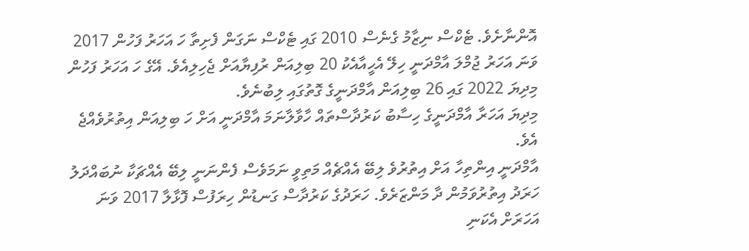އޮންނާށެވެ. ޓެކްސް ނިޒާމު ގެނެސް 2010 ގައި ޓެކްސް ނަގަން ފެށިތާ ހަ އަހަރު ފަހުން 2017 ވަނަ އަހަރު ޖުމްލަ އާމްދަނީ ހިލޭ އެހީއާއެކު 20 ބިލިއަން ރުފިޔާއަށް ޖެހިލިއެވެ. އޭގެ ހަ އަހަރު ފަހުން މިދިޔަ 2022 ގައި 26 ބިލިއަން އާމްދަނީގެ ގޮތުގައި ލިބުނެވެ.
މިދިޔަ އަހަރާ އާމްދަނީގެ ހިސާބު ކަރުދާސްތައް ހާވާލާނަމަ އާމްދަނީ އަށް ހަ ބިލިއަން އިތުރުވެއްޖެ އެވެ.
އާމްދަނީ އިންތިހާ އަށް އިތުރުވެ ލިބޭ އެއްޗެއް މަތިވީ ނަމަވެސް ފެންނަނީ ލިބޭ އެއްޗަކާ ނުބައްދަލު ހަރަދު އިތުރުވަމުން ދާ މަންޒަރެވެ. ހަރަދުގެ ކަރުދާސް ގަނޑުން ހިރަފުސް ފޮޅާލާ 2017 ވަނަ އަހަރަށް އެކަނި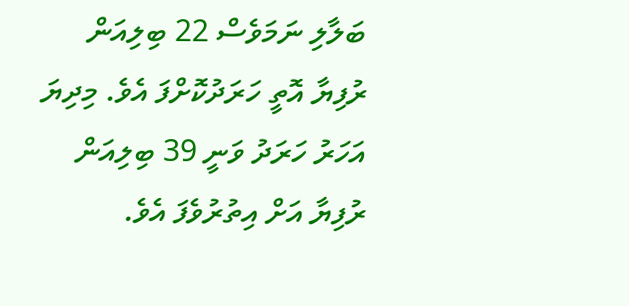ބަލާލި ނަމަވެސް 22 ބިލިއަން ރުފިޔާ އޮތީ ހަރަދުކޮށްފަ އެވެ. މިދިޔަ އަހަރު ހަރަދު ވަނީ 39 ބިލިއަން ރުފިޔާ އަށް އިތުރުވެފަ އެވެ.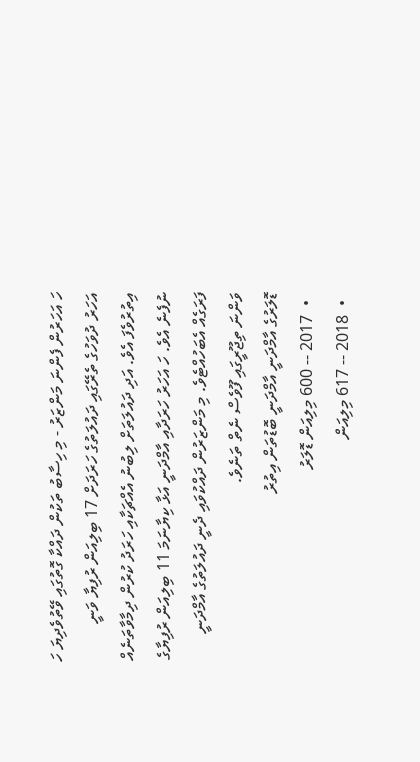ހަ އަހަރުން ފެންނަ މަންޒަރު - މި ހިސާބު ތަކުން ދައްކާ ގޮތުގައި ވޭތުވެދިޔަ ހަ އަހަރު ދުވަހުގެ ތެރޭގައި ދައުލަތުގެ ހަރަދަށް 17 ބިލިއަން ރުފިޔާ ވަނީ އިތުރުވެފަ އެވެ. އަދި ދައުލަތަށް ލިބުނު އެއްޗަކާއި ހަރަދު ކުރުން ދިމާވާތަނެއް ނުފެނެ އެވެ. ހަ އަހަރު ހަރަދާއި އާމްދަނީ އަޅާ ކިޔާނަމަ 11 ބިލިއަން ރުފިޔާގެ ފަރަގެއް އެބަހުއްޓެވެ. މި މަންޒަރުން ދައްކުވައި ދެނީ ދައުލަތުގެ އާމްދަނީ ވަންނަ ތިޖޫރީގައި ފޫވެސް ނެތް ތަނެވެ.
ޑޮލަރުގެ އާމްދަނީ އާމްދަނީ ބޮޑުތަން އިތުރު
  •  2017 -- 600 މިލިއަން ޑޮލަރު
  •  2018 -- 617 މިލިއަން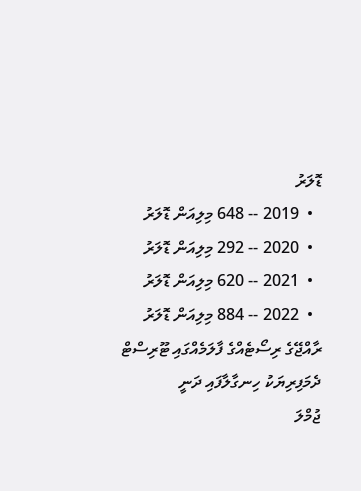ޑޮލަރު
  •  2019 -- 648 މިލިއަން ޑޮލަރު
  •  2020 -- 292 މިލިއަން ޑޮލަރު
  •  2021 -- 620 މިލިއަން ޑޮލަރު
  •  2022 -- 884 މިލިއަން ޑޮލަރު
ރާއްޖޭގެ ރިސޯޓެއްގެ ފާލަމެއްގައި ޓޫރިސްޓް ދެމަފިރިޔަކު ހިނގާލާފައި ދަނީ
ޖުމްލަ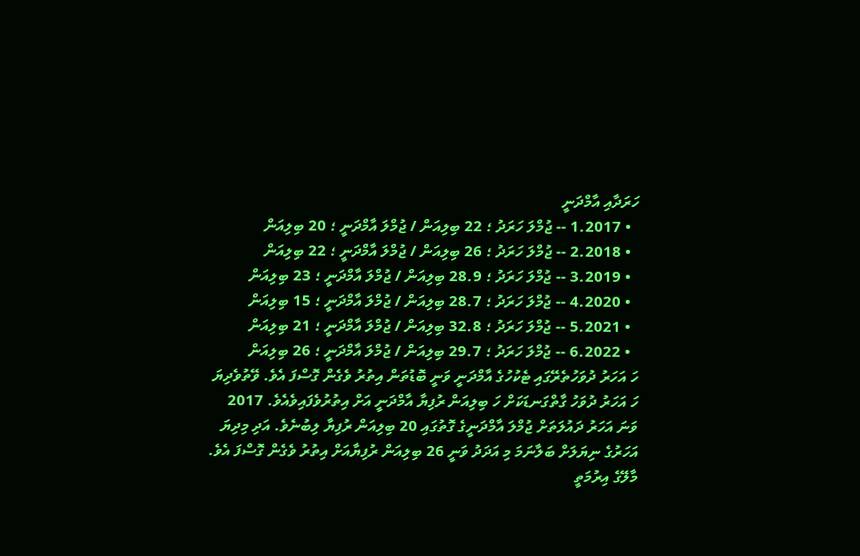ހަރަދާއި އާމްދަނީ
  • 1.2017 -- ޖުމްލަ ހަރަދު ؛ 22 ބިލިއަން / ޖުމްލަ އާމްދަނީ ؛ 20 ބިލިއަން
  • 2.2018 -- ޖުމްލަ ހަރަދު ؛ 26 ބިލިއަން / ޖުމްލަ އާމްދަނީ ؛ 22 ބިލިއަން
  • 3.2019 -- ޖުމްލަ ހަރަދު ؛ 28.9 ބިލިއަން / ޖުމްލަ އާމްދަނީ ؛ 23 ބިލިއަން
  • 4.2020 -- ޖުމްލަ ހަރަދު ؛ 28.7 ބިލިއަން / ޖުމްލަ އާމްދަނީ ؛ 15 ބިލިއަން
  • 5.2021 -- ޖުމްލަ ހަރަދު ؛ 32.8 ބިލިއަން / ޖުމްލަ އާމްދަނީ ؛ 21 ބިލިއަން
  • 6.2022 -- ޖުމްލަ ހަރަދު ؛ 29.7 ބިލިއަން / ޖުމްލަ އާމްދަނީ ؛ 26 ބިލިއަން
ހަ އަހަރު ދުވަހުތެރޭގައި ޓެކުހުގެ އާމްދަނީ ވަނީ ބޮޑުތަން އިތުރު ވެގެން ގޮސްފަ އެވެ. ވޭތުވެދިޔަ ހަ އަހަރު ދުވަހު ގާތްގަނޑަކަށް ހަ ބިލިއަން ރުފިޔާ އާމްދަނީ އަށް އިތުރުވެފައިވެއެވެ. 2017 ވަނަ އަހަރު ދައުލަތަށް ޖުމްލަ އާމްދަނީގެ ގޮތުގައި 20 ބިލިއަން ރުފިޔާ ލިބުނެވެ. އަދި މިދިޔަ އަހަރުގެ ނިޔަލަށް ބަލާނަމަ މި އަދަދު ވަނީ 26 ބިލިއަން ރުފިޔާއަށް އިތުރު ވެގެން ގޮސްފަ އެވެ.
މާލޭގެ އިރުމަތީ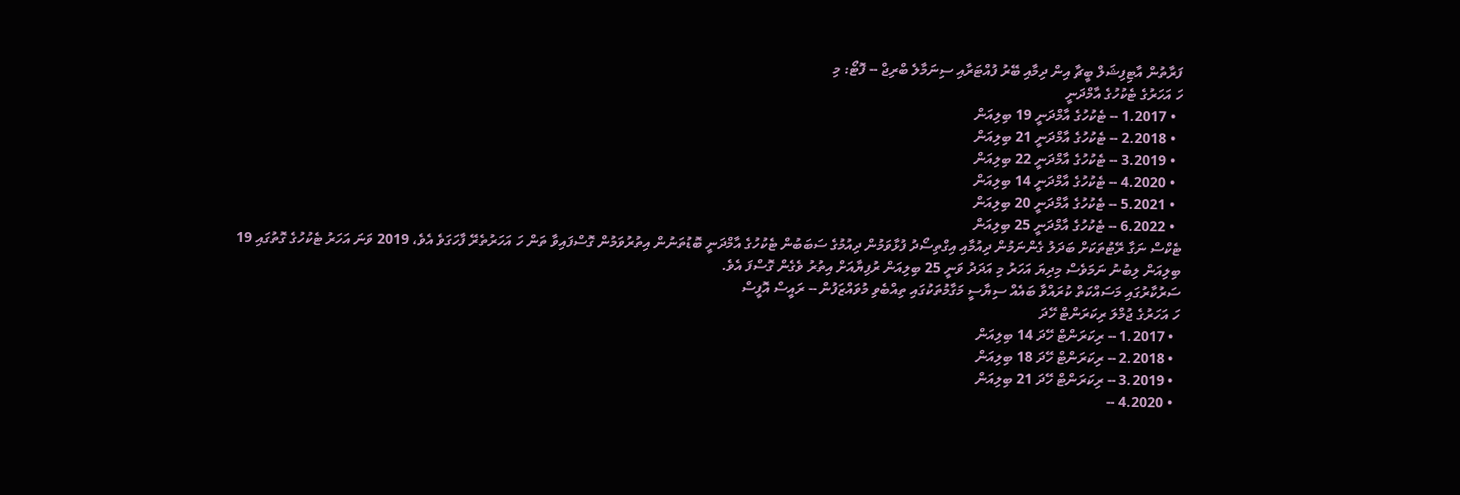ފަރާތުން އާޓިފިޝަލް ބީޗާ އިން ދިމާއި ބޭރު ފުއްޓަރާއި ސިނަމާލެ ބްރިޖް -- ފޮޓޯ: މި
ހަ އަހަރުގެ ޓެކުހުގެ އާމްދަނީ
  • 1.2017 -- ޓެކުހުގެ އާމްދަނީ 19 ބިލިއަން
  • 2.2018 -- ޓެކުހުގެ އާމްދަނީ 21 ބިލިއަން
  • 3.2019 -- ޓެކުހުގެ އާމްދަނީ 22 ބިލިއަން
  • 4.2020 -- ޓެކުހުގެ އާމްދަނީ 14 ބިލިއަން
  • 5.2021 -- ޓެކުހުގެ އާމްދަނީ 20 ބިލިއަން
  • 6.2022 -- ޓެކުހުގެ އާމްދަނީ 25 ބިލިއަން
ޓެކްސް ނަގާ ރޭޓުތަކަށް ބަދަލު ގެންނަމުން ދިއުމާއި އިގްތިސޯދު ފުޅާވަމުން ދިއުމުގެ ސަބަބުން ޓެކުހުގެ އާމްދަނީ ބޮޑުތަނުން އިތުރުވަމުން ގޮސްފައިވާ ތަން ހަ އަހަރުތެރޭ ފާހަގަވެ އެވެ، 2019 ވަނަ އަހަރު ޓެކުހުގެ ގޮތުގައި 19 ބިލިއަން ލިބުނު ނަމަވެސް މިދިޔަ އަހަރު މި އަދަދު ވަނީ 25 ބިލިއަން ރުފިޔާއަށް އިތުރު ވެގެން ގޮސްފަ އެވެ.
ސަރުކާރުގައި މަސައްކަތް ކުރައްވާ ބައެއް ސިޔާސީ މަގާމުތަކުގައި ތިއްބެވި މުވައްޒަފުން -- ރައީސް އޮފީސް
ހަ އަހަރުގެ ޖުމްލަ ރިކަރަންޓް ހޭދަ
  • 1.2017 -- ރިކަރަންޓް ހޭދަ 14 ބިލިއަން
  • 2.2018 -- ރިކަރަންޓް ހޭދަ 18 ބިލިއަން
  • 3.2019 -- ރިކަރަންޓް ހޭދަ 21 ބިލިއަން
  • 4.2020 --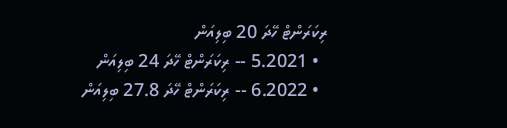ރިކަރަންޓް ހޭދަ 20 ބިލިއަން
  • 5.2021 -- ރިކަރަންޓް ހޭދަ 24 ބިލިއަން
  • 6.2022 -- ރިކަރަންޓް ހޭދަ 27.8 ބިލިއަން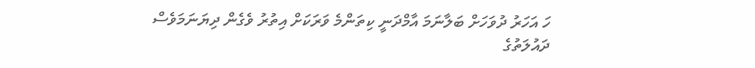ހަ އަހަރު ދުވަހަށް ބަލާނަމަ އާމްދަނީ ކިތަންމެ ވަރަކަށް އިތުރު ވެގެން ދިޔަނަމަވެސް ދައުލަތުގެ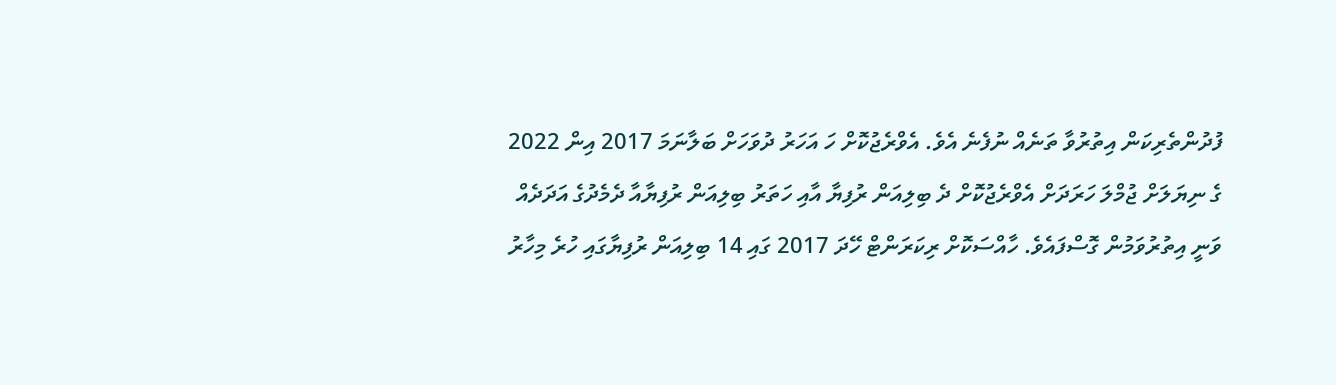ފުދުންތެރިކަން އިތުރުވާ ތަނެއް ނުފެނެ އެވެ. އެވްރެޖުކޮށް ހަ އަހަރު ދުވަހަށް ބަލާނަމަ 2017 އިން 2022 ގެ ނިޔަލަށް ޖުމްލަ ހަރަދަށް އެވްރެޖުކޮށް ދެ ބިލިއަން ރުފިޔާ އާއި ހަތަރު ބިލިއަން ރުފިޔާއާ ދެމެދުގެ އަދަދެއް ވަނީ އިތުރުވަމުން ގޮސްފައެވެ. ހާއްސަކޮށް ރިކަރަންޓް ހޭދަ 2017 ގައި 14 ބިލިއަން ރުފިޔާގައި ހުރެ މިހާރު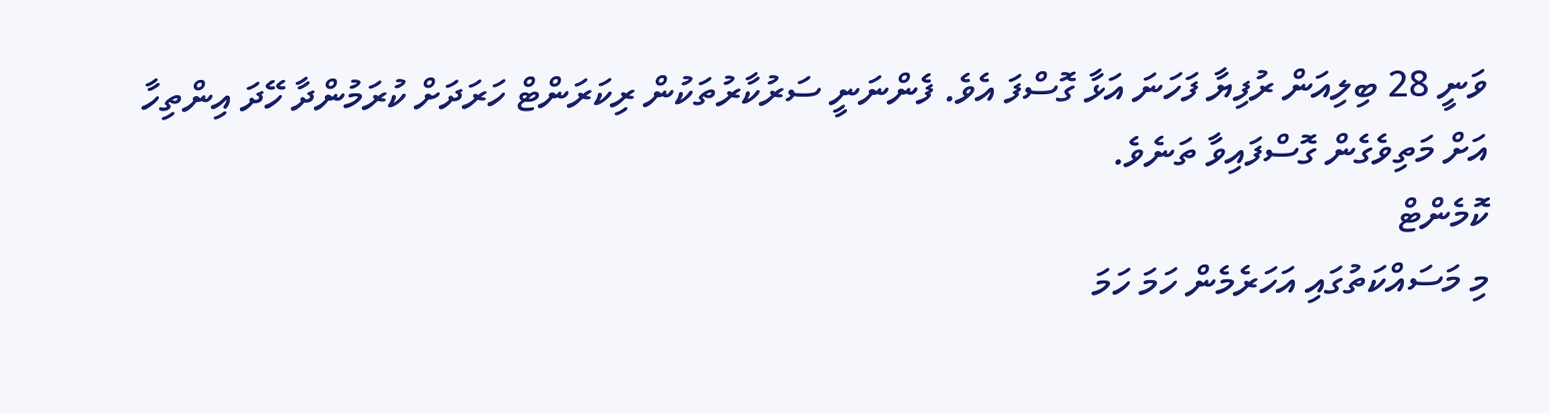ވަނީ 28 ބިލިއަން ރުފިޔާ ފަހަނަ އަޅާ ގޮސްފަ އެވެ. ފެންނަނީ ސަރުކާރުތަކުން ރިކަރަންޓް ހަރަދަށް ކުރަމުންދާ ހޭދަ އިންތިހާ އަށް މަތިވެގެން ގޮސްފައިވާ ތަނެވެ.
ކޮމެންޓް
މި މަސައްކަތުގައި އަހަރެމެން ހަމަ ހަމަ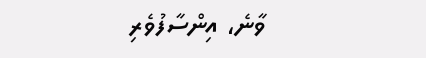ވާނެ، އިންސާފުވެރި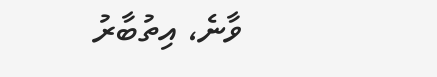ވާނެ، އިތުބާރު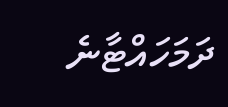ދަމަހައްޓާނެ